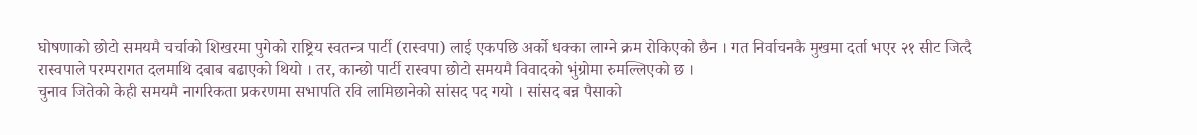घोषणाको छोटो समयमै चर्चाको शिखरमा पुगेको राष्ट्रिय स्वतन्त्र पार्टी (रास्वपा) लाई एकपछि अर्को धक्का लाग्ने क्रम रोकिएको छैन । गत निर्वाचनकै मुखमा दर्ता भएर २१ सीट जित्दै रास्वपाले परम्परागत दलमाथि दबाब बढाएको थियो । तर, कान्छो पार्टी रास्वपा छोटो समयमै विवादको भुंग्रोमा रुमल्लिएको छ ।
चुनाव जितेको केही समयमै नागरिकता प्रकरणमा सभापति रवि लामिछानेको सांसद पद गयो । सांसद बन्न पैसाको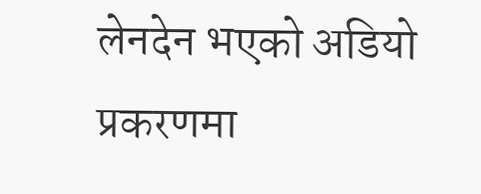लेनदेन भएको अडियो प्रकरणमा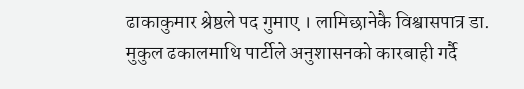ढाकाकुमार श्रेष्ठले पद गुमाए । लामिछानेकै विश्वासपात्र डा. मुकुल ढकालमाथि पार्टीले अनुशासनको कारबाही गर्दै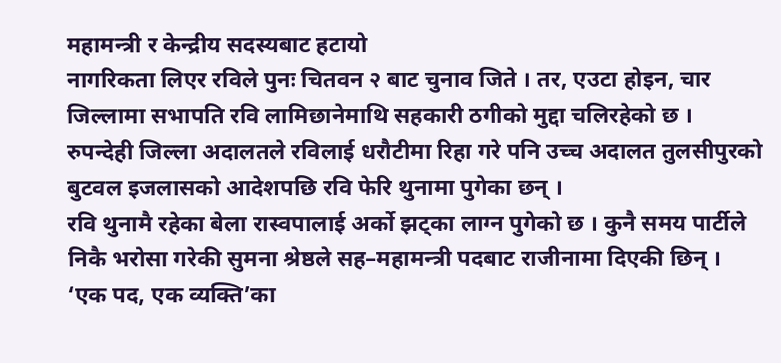महामन्त्री र केन्द्रीय सदस्यबाट हटायो
नागरिकता लिएर रविले पुनः चितवन २ बाट चुनाव जिते । तर, एउटा होइन, चार जिल्लामा सभापति रवि लामिछानेमाथि सहकारी ठगीको मुद्दा चलिरहेको छ । रुपन्देही जिल्ला अदालतले रविलाई धरौटीमा रिहा गरे पनि उच्च अदालत तुलसीपुरको बुटवल इजलासको आदेशपछि रवि फेरि थुनामा पुगेका छन् ।
रवि थुनामै रहेका बेला रास्वपालाई अर्को झट्का लाग्न पुगेको छ । कुनै समय पार्टीले निकै भरोसा गरेकी सुमना श्रेष्ठले सह–महामन्त्री पदबाट राजीनामा दिएकी छिन् । ‘एक पद, एक व्यक्ति’का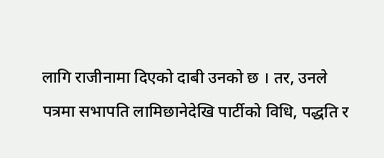लागि राजीनामा दिएको दाबी उनको छ । तर, उनले पत्रमा सभापति लामिछानेदेखि पार्टीको विधि, पद्धति र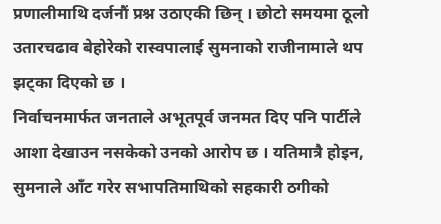प्रणालीमाथि दर्जनौं प्रश्न उठाएकी छिन् । छोटो समयमा ठूलो उतारचढाव बेहोरेको रास्वपालाई सुमनाको राजीनामाले थप झट्का दिएको छ ।
निर्वाचनमार्फत जनताले अभूतपूर्व जनमत दिए पनि पार्टीले आशा देखाउन नसकेको उनको आरोप छ । यतिमात्रै होइन, सुमनाले आँट गरेर सभापतिमाथिको सहकारी ठगीको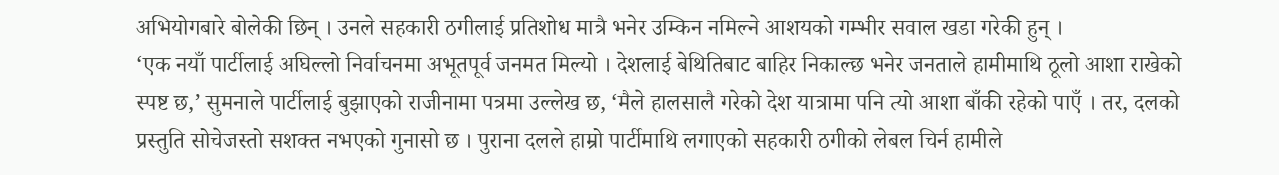अभियोगबारे बोलेकी छिन् । उनले सहकारी ठगीलाई प्रतिशोध मात्रै भनेर उम्किन नमिल्ने आशयको गम्भीर सवाल खडा गरेकी हुन् ।
‘एक नयाँ पार्टीलाई अघिल्लो निर्वाचनमा अभूतपूर्व जनमत मिल्यो । देशलाई बेथितिबाट बाहिर निकाल्छ भनेर जनताले हामीमाथि ठूलो आशा राखेको स्पष्ट छ,’ सुमनाले पार्टीलाई बुझाएको राजीनामा पत्रमा उल्लेख छ, ‘मैले हालसालै गरेको देश यात्रामा पनि त्यो आशा बाँकी रहेको पाएँ । तर, दलको प्रस्तुति सोचेजस्तो सशक्त नभएको गुनासो छ । पुराना दलले हाम्रो पार्टीमाथि लगाएको सहकारी ठगीको लेबल चिर्न हामीले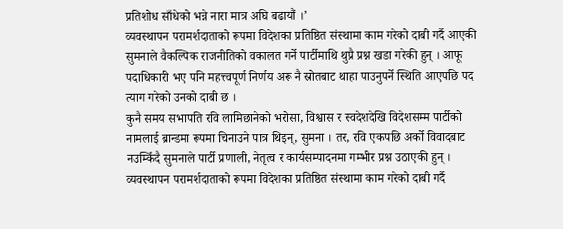प्रतिशोध साँधेको भन्ने नारा मात्र अघि बढायौं ।’
व्यवस्थापन परामर्शदाताको रूपमा विदेशका प्रतिष्ठित संस्थामा काम गरेको दाबी गर्दै आएकी सुमनाले वैकल्पिक राजनीतिको वकालत गर्ने पार्टीमाथि थुप्रै प्रश्न खडा गरेकी हुन् । आफू पदाधिकारी भए पनि महत्त्वपूर्ण निर्णय अरू नै स्रोतबाट थाहा पाउनुपर्ने स्थिति आएपछि पद त्याग गरेको उनको दाबी छ ।
कुनै समय सभापति रवि लामिछानेको भरोसा, विश्वास र स्वदेशदेखि विदेशसम्म पार्टीको नामलाई ब्रान्डमा रूपमा चिनाउने पात्र थिइन्, सुमना । तर, रवि एकपछि अर्को विवादबाट नउम्किँदै सुमनाले पार्टी प्रणाली, नेतृत्व र कार्यसम्पादनमा गम्भीर प्रश्न उठाएकी हुन् ।
व्यवस्थापन परामर्शदाताको रूपमा विदेशका प्रतिष्ठित संस्थामा काम गरेको दाबी गर्दै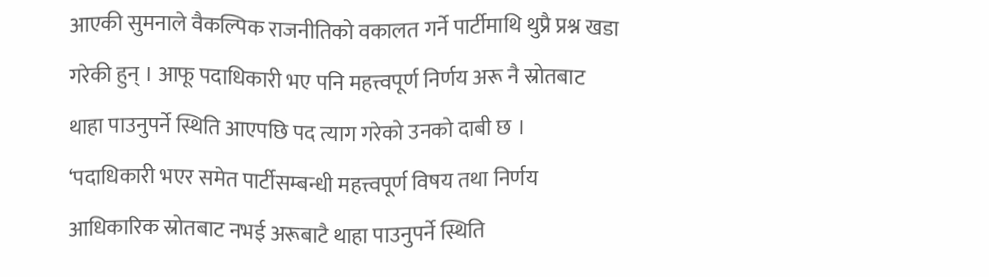आएकी सुमनाले वैकल्पिक राजनीतिको वकालत गर्ने पार्टीमाथि थुप्रै प्रश्न खडा गरेकी हुन् । आफू पदाधिकारी भए पनि महत्त्वपूर्ण निर्णय अरू नै स्रोतबाट थाहा पाउनुपर्ने स्थिति आएपछि पद त्याग गरेको उनको दाबी छ ।
‘पदाधिकारी भएर समेत पार्टीसम्बन्धी महत्त्वपूर्ण विषय तथा निर्णय आधिकारिक स्रोतबाट नभई अरूबाटै थाहा पाउनुपर्ने स्थिति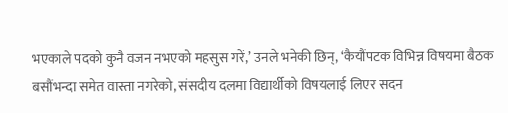भएकाले पदको कुनै वजन नभएको महसुस गरें,’ उनले भनेकी छिन्, ‘कैयौंपटक विभिन्न विषयमा बैठक बसौंभन्दा समेत वास्ता नगरेको, संसदीय दलमा विद्यार्थीको विषयलाई लिएर सदन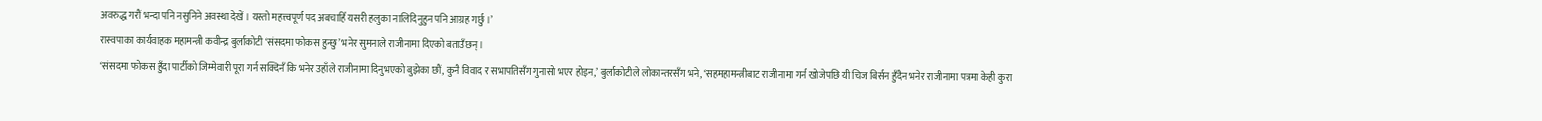अवरुद्ध गरौं भन्दा पनि नसुनिने अवस्था देखें । यस्तो महत्त्वपूर्ण पद अबचाहिँ यसरी हलुका नालिदिनुहुन पनि आग्रह गर्छु ।’
रास्वपाका कार्यवाहक महामन्त्री कवीन्द्र बुर्लाकोटी ‘संसदमा फोकस हुन्छु’ भनेर सुमनाले राजीनामा दिएको बताउँछन् ।
‘संसदमा फोकस हुँदा पार्टीको जिम्मेवारी पूरा गर्न सक्दिनँ कि भनेर उहाँले राजीनामा दिनुभएको बुझेका छौं, कुनै विवाद र सभापतिसँग गुनासो भएर होइन,’ बुर्लाकोटीले लोकान्तरसँग भने, ‘सहमहामन्त्रीबाट राजीनामा गर्न खोजेपछि यी चिज बिर्सन हुँदैन भनेर राजीनामा पत्रमा केही कुरा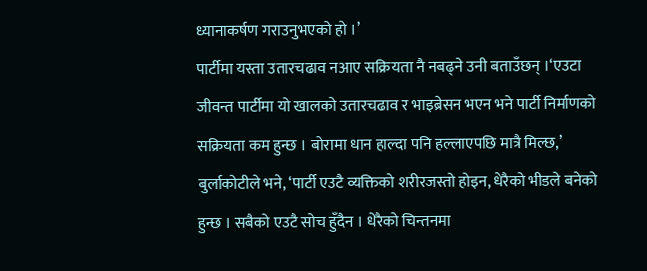ध्यानाकर्षण गराउनुभएको हो ।’
पार्टीमा यस्ता उतारचढाव नआए सक्रियता नै नबढ्ने उनी बताउँछन् ।‘एउटा जीवन्त पार्टीमा यो खालको उतारचढाव र भाइब्रेसन भएन भने पार्टी निर्माणको सक्रियता कम हुन्छ । बोरामा धान हाल्दा पनि हल्लाएपछि मात्रै मिल्छ,’ बुर्लाकोटीले भने, ‘पार्टी एउटै व्यक्तिको शरीरजस्तो होइन, धेरैको भीडले बनेको हुन्छ । सबैको एउटै सोच हुँदैन । धेरैको चिन्तनमा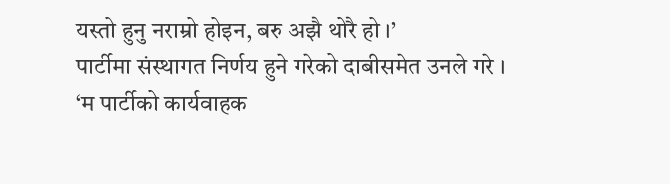यस्तो हुनु नराम्रो होइन, बरु अझै थोरै हो ।’
पार्टीमा संस्थागत निर्णय हुने गरेको दाबीसमेत उनले गरे ।
‘म पार्टीको कार्यवाहक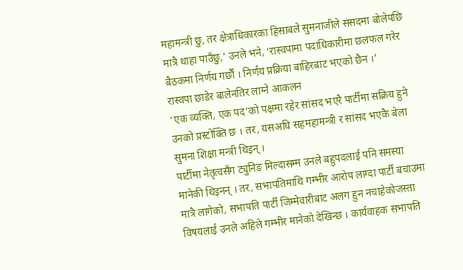महामन्त्री छु, तर क्षेत्राधिकारका हिसाबले सुमनाजीले संसदमा बोलेपछि मात्रै थाहा पाउँछु,’ उनले भने, ‘रास्वपामा पदाधिकारीमा छलफल गरेर बैठकमा निर्णय गर्छौं । निर्णय प्रक्रिया बाहिरबाट भएको छैन ।’
रास्वपा छाडेर बालेनतिर लाग्ने आकलन
‘एक व्यक्ति, एक पद’को पक्षमा रहेर सांसद भएरै पार्टीमा सक्रिय हुने उनको प्रस्टोक्ति छ । तर, यसअघि सहमहामन्त्री र सांसद भएकै बेला सुमना शिक्षा मन्त्री थिइन् ।
पार्टीमा नेतृत्वसँग ट्युनिङ मिल्दासम्म उनले बहुपदलाई पनि समस्या मानेकी थिइनन् । तर, सभापतिमाथि गम्भीर आरोप लाग्दा पार्टी बचाउमा मात्रै लागेको, सभापति पार्टी जिम्मेवारीबाट अलग हुन नचाहेकोजस्ता विषयलाई उनले अहिले गम्भीर मानेको देखिन्छ । कार्यवाहक सभापति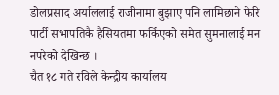डोलप्रसाद अर्याललाई राजीनामा बुझाए पनि लामिछाने फेरि पार्टी सभापतिकै हैसियतमा फर्किएको समेत सुमनालाई मन नपरेको देखिन्छ ।
चैत १८ गते रविले केन्द्रीय कार्यालय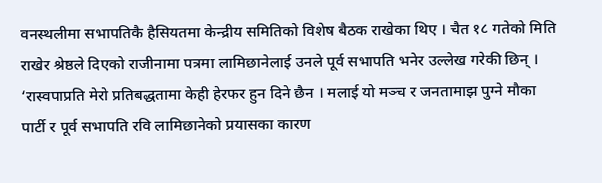वनस्थलीमा सभापतिकै हैसियतमा केन्द्रीय समितिको विशेष बैठक राखेका थिए । चैत १८ गतेको मिति राखेर श्रेष्ठले दिएको राजीनामा पत्रमा लामिछानेलाई उनले पूर्व सभापति भनेर उल्लेख गरेकी छिन् ।
‘रास्वपाप्रति मेरो प्रतिबद्धतामा केही हेरफर हुन दिने छैन । मलाई यो मञ्च र जनतामाझ पुग्ने मौका पार्टी र पूर्व सभापति रवि लामिछानेको प्रयासका कारण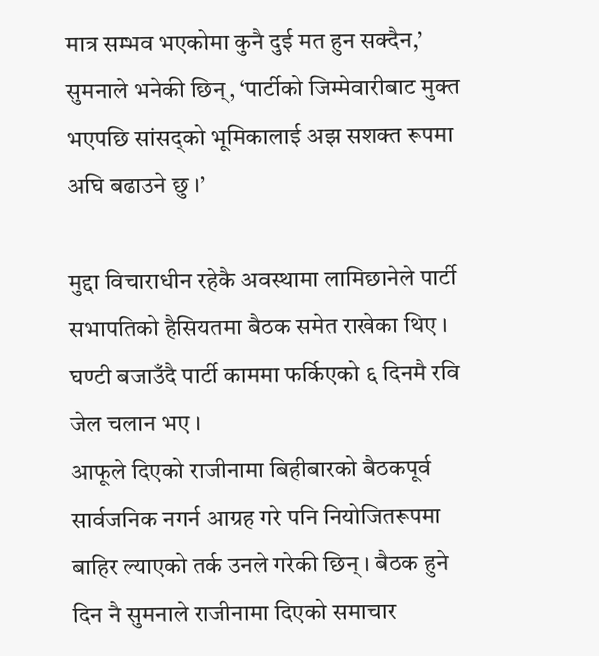मात्र सम्भव भएकोमा कुनै दुई मत हुन सक्दैन,’ सुमनाले भनेकी छिन्, ‘पार्टीको जिम्मेवारीबाट मुक्त भएपछि सांसद्को भूमिकालाई अझ सशक्त रूपमा अघि बढाउने छु ।’

मुद्दा विचाराधीन रहेकै अवस्थामा लामिछानेले पार्टी सभापतिको हैसियतमा बैठक समेत राखेका थिए । घण्टी बजाउँदै पार्टी काममा फर्किएको ६ दिनमै रवि जेल चलान भए ।
आफूले दिएको राजीनामा बिहीबारको बैठकपूर्व सार्वजनिक नगर्न आग्रह गरे पनि नियोजितरूपमा बाहिर ल्याएको तर्क उनले गरेकी छिन् । बैठक हुने दिन नै सुमनाले राजीनामा दिएको समाचार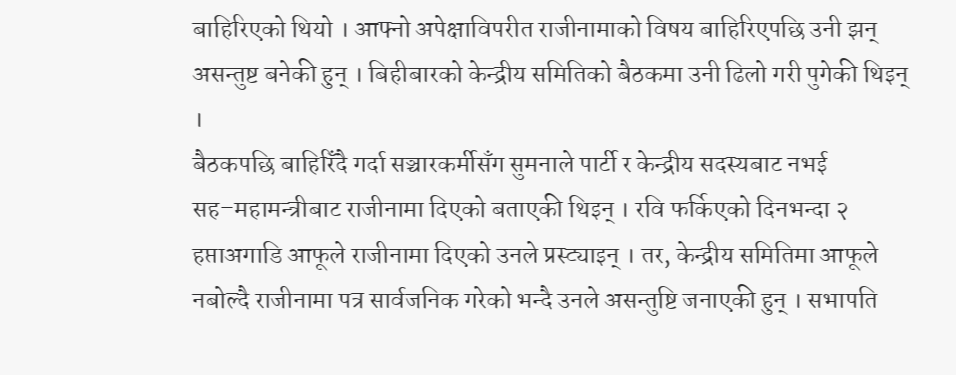बाहिरिएको थियो । आफ्नो अपेक्षाविपरीत राजीनामाको विषय बाहिरिएपछि उनी झन् असन्तुष्ट बनेकी हुन् । बिहीबारको केन्द्रीय समितिको बैठकमा उनी ढिलो गरी पुगेकी थिइन् ।
बैठकपछि बाहिरिँदै गर्दा सञ्चारकर्मीसँग सुमनाले पार्टी र केन्द्रीय सदस्यबाट नभई सह–महामन्त्रीबाट राजीनामा दिएको बताएकी थिइन् । रवि फर्किएको दिनभन्दा २ हप्ताअगाडि आफूले राजीनामा दिएको उनले प्रस्ट्याइन् । तर, केन्द्रीय समितिमा आफूले नबोल्दै राजीनामा पत्र सार्वजनिक गरेको भन्दै उनले असन्तुष्टि जनाएकी हुन् । सभापति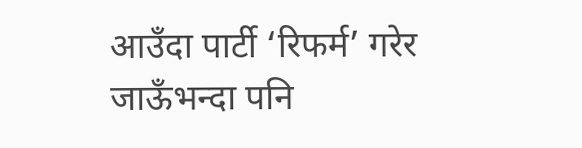आउँदा पार्टी ‘रिफर्म’ गरेर जाऊँभन्दा पनि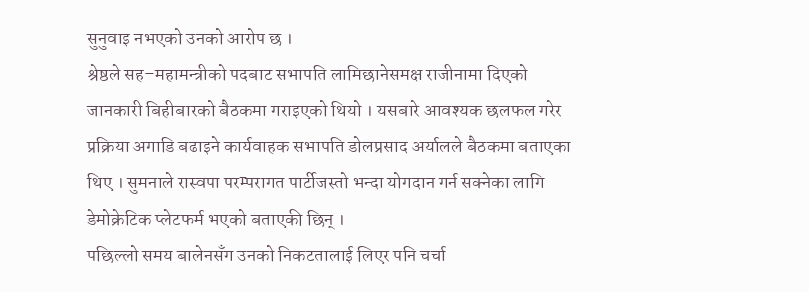सुनुवाइ नभएको उनको आरोप छ ।
श्रेष्ठले सह–महामन्त्रीको पदबाट सभापति लामिछानेसमक्ष राजीनामा दिएको जानकारी बिहीबारको बैठकमा गराइएको थियो । यसबारे आवश्यक छलफल गरेर प्रक्रिया अगाडि बढाइने कार्यवाहक सभापति डोलप्रसाद अर्यालले बैठकमा बताएका थिए । सुमनाले रास्वपा परम्परागत पार्टीजस्तो भन्दा योगदान गर्न सक्नेका लागि डेमोक्रेटिक प्लेटफर्म भएको बताएकी छिन् ।
पछिल्लो समय बालेनसँग उनको निकटतालाई लिएर पनि चर्चा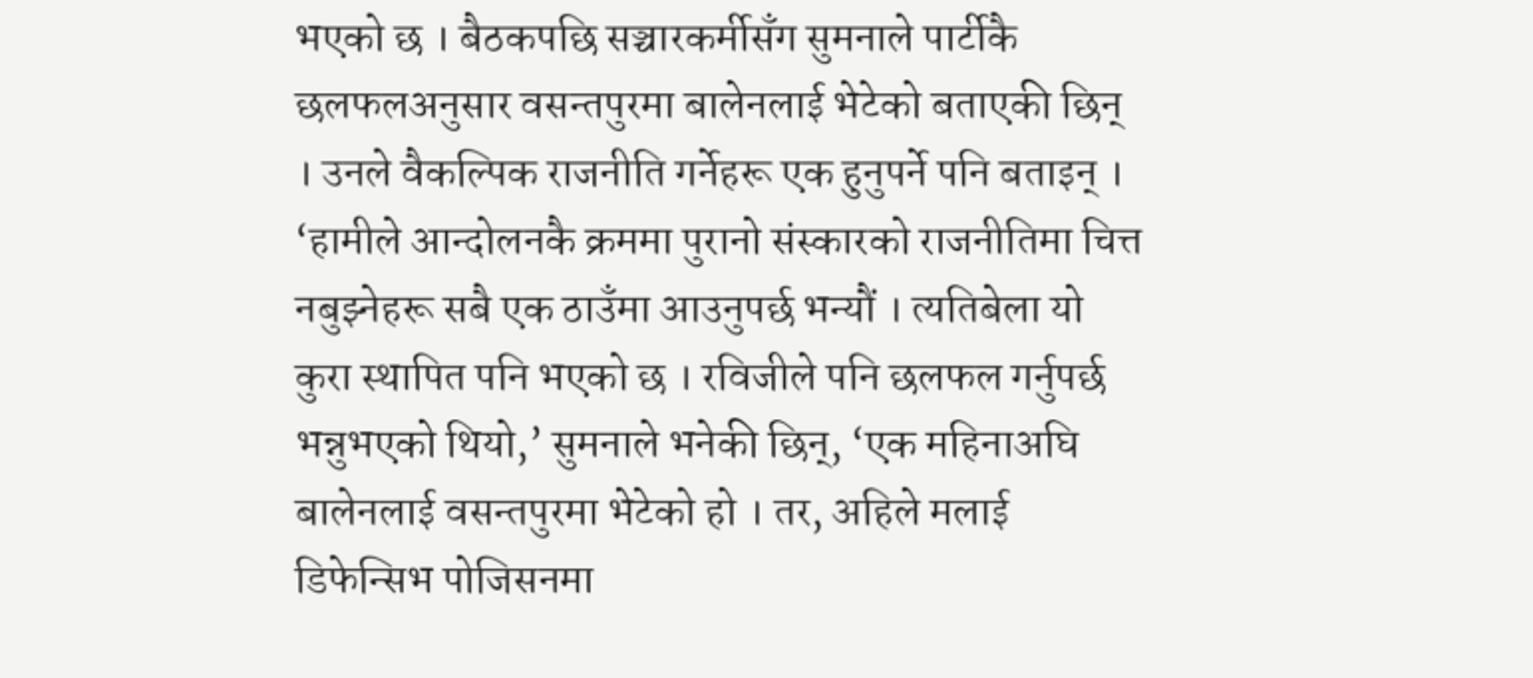भएको छ । बैठकपछि सञ्चारकर्मीसँग सुमनाले पार्टीकै छलफलअनुसार वसन्तपुरमा बालेनलाई भेटेको बताएकी छिन् । उनले वैकल्पिक राजनीति गर्नेहरू एक हुनुपर्ने पनि बताइन् ।
‘हामीले आन्दोलनकै क्रममा पुरानो संस्कारको राजनीतिमा चित्त नबुझ्नेहरू सबै एक ठाउँमा आउनुपर्छ भन्यौं । त्यतिबेला यो कुरा स्थापित पनि भएको छ । रविजीले पनि छलफल गर्नुपर्छ भन्नुभएको थियो,’ सुमनाले भनेकी छिन्, ‘एक महिनाअघि बालेनलाई वसन्तपुरमा भेटेको हो । तर, अहिले मलाई डिफेन्सिभ पोजिसनमा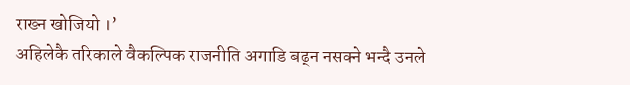राख्न खोजियो ।’
अहिलेकै तरिकाले वैकल्पिक राजनीति अगाडि बढ्न नसक्ने भन्दै उनले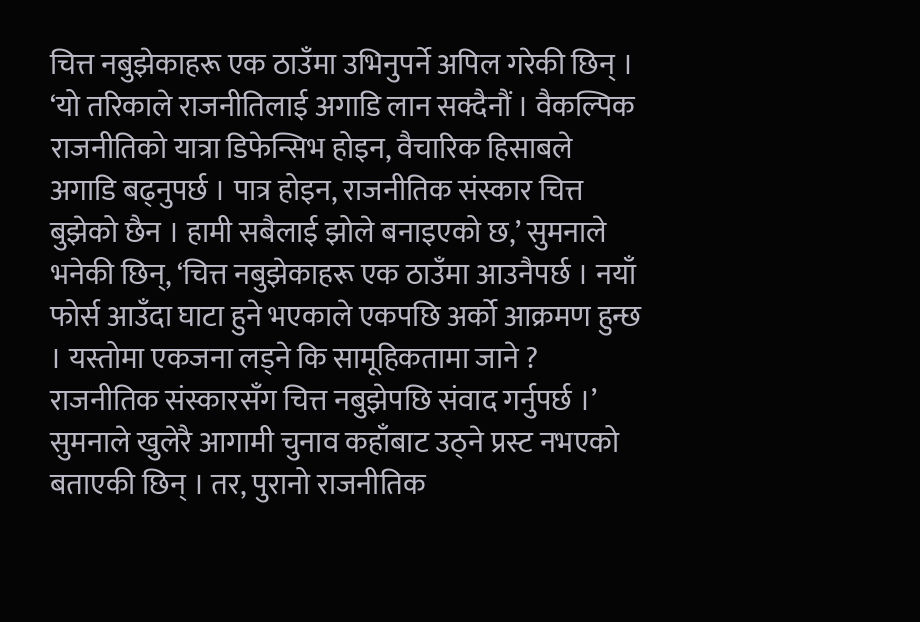चित्त नबुझेकाहरू एक ठाउँमा उभिनुपर्ने अपिल गरेकी छिन् ।
‘यो तरिकाले राजनीतिलाई अगाडि लान सक्दैनौं । वैकल्पिक राजनीतिको यात्रा डिफेन्सिभ होइन, वैचारिक हिसाबले अगाडि बढ्नुपर्छ । पात्र होइन, राजनीतिक संस्कार चित्त बुझेको छैन । हामी सबैलाई झोले बनाइएको छ,’ सुमनाले भनेकी छिन्, ‘चित्त नबुझेकाहरू एक ठाउँमा आउनैपर्छ । नयाँ फोर्स आउँदा घाटा हुने भएकाले एकपछि अर्को आक्रमण हुन्छ । यस्तोमा एकजना लड्ने कि सामूहिकतामा जाने ? राजनीतिक संस्कारसँग चित्त नबुझेपछि संवाद गर्नुपर्छ ।’
सुमनाले खुलेरै आगामी चुनाव कहाँबाट उठ्ने प्रस्ट नभएको बताएकी छिन् । तर, पुरानो राजनीतिक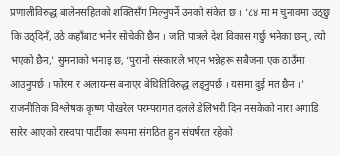प्रणालीविरुद्ध बालेनसहितको शक्तिसँग मिल्नुपर्ने उनको संकेत छ । ‘८४ मा म चुनावमा उठ्छु कि उठ्दिनँ, उठे कहाँबाट भनेर सोचेकी छैन । जति पात्रले देश विकास गर्छु भनेका छन्, त्यो भएको छैन,’ सुमनाको भनाइ छ, ‘पुरानो संस्कारले भएन भन्नेहरू सबैजना एक ठाउँमा आउनुपर्छ । फोरम र अलायन्स बनाएर बेथितिविरुद्ध लड्नुपर्छ । यसमा दुई मत छैन ।’
राजनीतिक विश्लेषक कृष्ण पोखरेल परम्परागत दलले डेलिभरी दिन नसकेको नारा अगाडि सारेर आएको रास्वपा पार्टीका रूपमा संगठित हुन संघर्षरत रहेको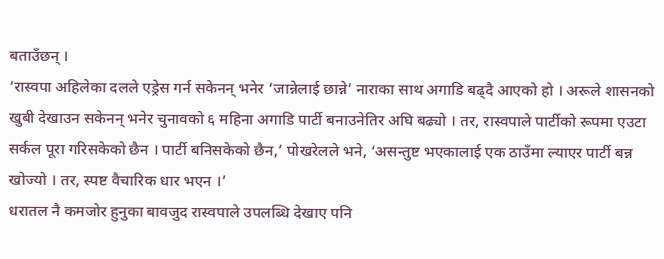बताउँछन् ।
‘रास्वपा अहिलेका दलले एड्रेस गर्न सकेनन् भनेर ‘जान्नेलाई छान्ने’ नाराका साथ अगाडि बढ्दै आएको हो । अरूले शासनको खुबी देखाउन सकेनन् भनेर चुनावको ६ महिना अगाडि पार्टी बनाउनेतिर अघि बढ्यो । तर, रास्वपाले पार्टीको रूपमा एउटा सर्कल पूरा गरिसकेको छैन । पार्टी बनिसकेको छैन,’ पोखरेलले भने, ‘असन्तुष्ट भएकालाई एक ठाउँमा ल्याएर पार्टी बन्न खोज्यो । तर, स्पष्ट वैचारिक धार भएन ।’
धरातल नै कमजोर हुनुका बावजुद रास्वपाले उपलब्धि देखाए पनि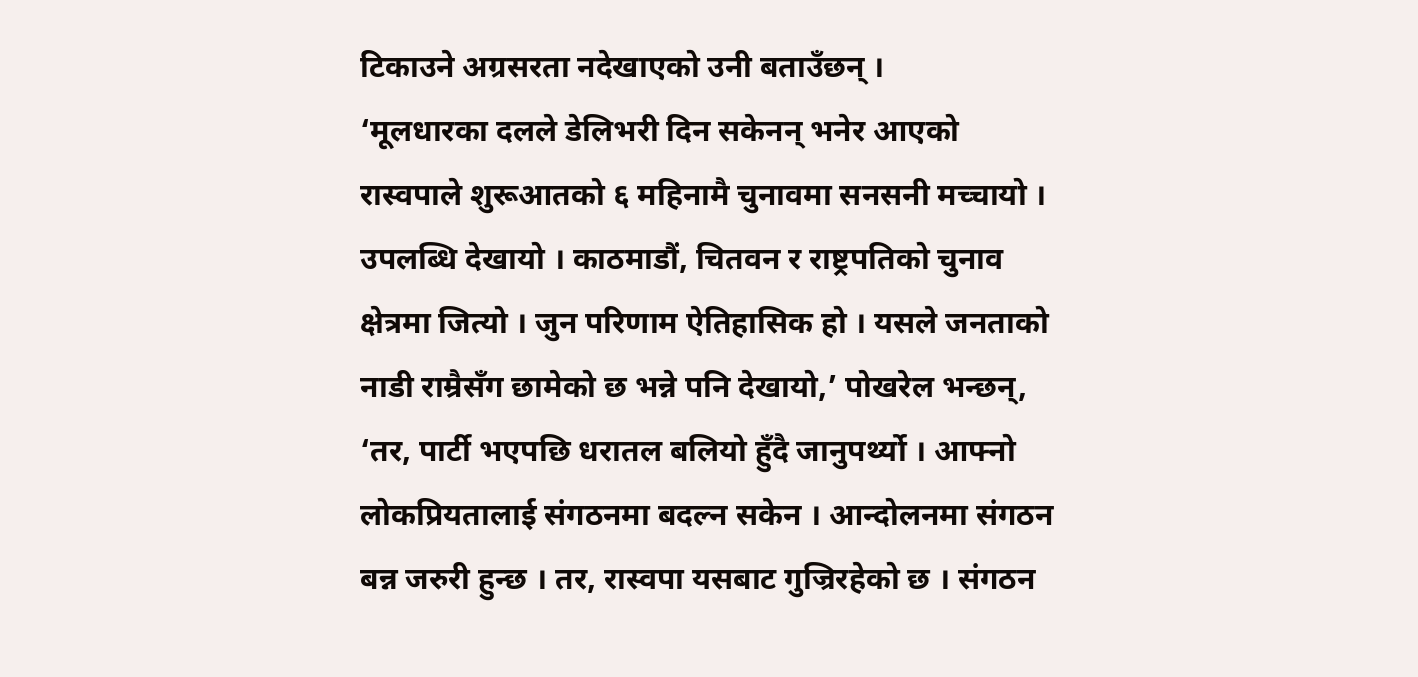टिकाउने अग्रसरता नदेखाएको उनी बताउँछन् ।
‘मूलधारका दलले डेलिभरी दिन सकेनन् भनेर आएको रास्वपाले शुरूआतको ६ महिनामै चुनावमा सनसनी मच्चायो । उपलब्धि देखायो । काठमाडौं, चितवन र राष्ट्रपतिको चुनाव क्षेत्रमा जित्यो । जुन परिणाम ऐतिहासिक हो । यसले जनताको नाडी राम्रैसँग छामेको छ भन्ने पनि देखायो,’ पोखरेल भन्छन्, ‘तर, पार्टी भएपछि धरातल बलियो हुँदै जानुपर्थ्यो । आफ्नो लोकप्रियतालाई संगठनमा बदल्न सकेन । आन्दोलनमा संगठन बन्न जरुरी हुन्छ । तर, रास्वपा यसबाट गुज्रिरहेको छ । संगठन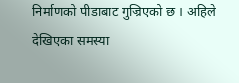निर्माणको पीडाबाट गुज्रिएको छ । अहिले देखिएका समस्या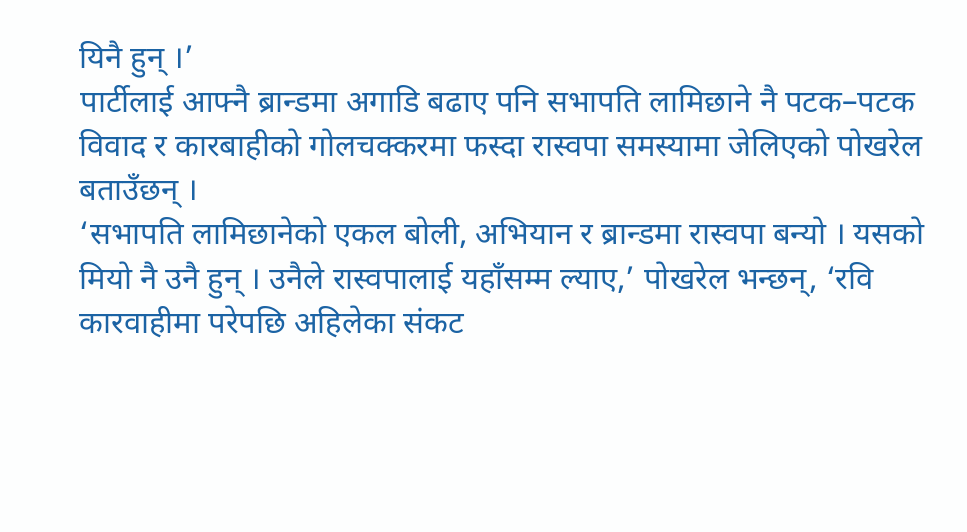यिनै हुन् ।’
पार्टीलाई आफ्नै ब्रान्डमा अगाडि बढाए पनि सभापति लामिछाने नै पटक–पटक विवाद र कारबाहीको गोलचक्करमा फस्दा रास्वपा समस्यामा जेलिएको पोखरेल बताउँछन् ।
‘सभापति लामिछानेको एकल बोली, अभियान र ब्रान्डमा रास्वपा बन्यो । यसको मियो नै उनै हुन् । उनैले रास्वपालाई यहाँसम्म ल्याए,’ पोखरेल भन्छन्, ‘रवि कारवाहीमा परेपछि अहिलेका संकट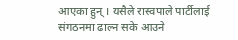आएका हुन् । यसैले रास्वपाले पार्टीलाई संगठनमा ढाल्न सके आउने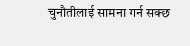चुनौतीलाई सामना गर्न सक्छ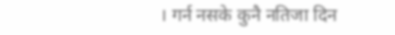। गर्न नसके कुनै नतिजा दिन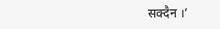सक्दैन ।’